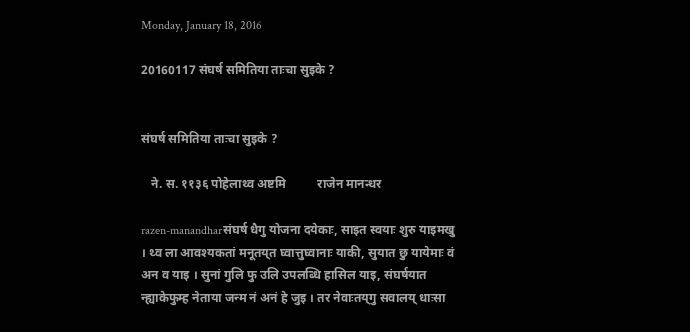Monday, January 18, 2016

20160117 संघर्ष समितिया ताःचा सुइके ?


संघर्ष समितिया ताःचा सुइके ?

   ने. स. ११३६ पोहेलाथ्व अष्टमि          राजेन मानन्धर

razen-manandharसंघर्ष धैगु योजना दयेकाः, साइत स्वयाः शुरु याइमखु । थ्व ला आवश्यकतां मनूतय्‌त घ्वात्तुघ्वानाः याकी, सुयात छु यायेमाः वं अन व याइ । सुनां गुलि फु उलि उपलब्धि हासिल याइ, संघर्षयात न्ह्याकेफुम्ह नेताया जन्म नं अनं हे जुइ । तर नेवाःतय्‌गु सवालय् धाःसा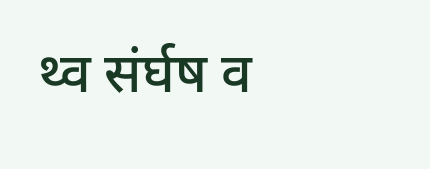थ्व संर्घष व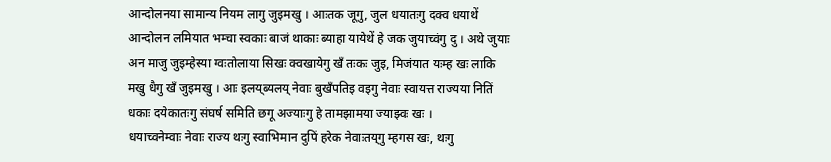आन्दोलनया सामान्य नियम लागु जुइमखु । आःतक जूगु, जुल धयातःगु दक्व धयाथें आन्दोलन लमियात भम्चा स्वकाः बाजं थाकाः ब्याहा यायेथें हे जक जुयाच्वंगु दु । अथे जुयाः अन माजु जुइम्हेस्या ग्वःतोलाया सिखः क्वखायेगु खँ तःकः जुइ, मिजंयात यःम्ह खः लाकि मखु धैगु खँ जुइमखु । आः इलय्‌ब्यलय् नेवाः बुखँपतिइ वइगु नेवाः स्वायत्त राज्यया नितिं धकाः दयेकातःगु संघर्ष समिति छगू अज्याःगु हे तामझामया ज्याझ्वः खः ।
धयाच्वनेम्वाः नेवाः राज्य थःगु स्वाभिमान दुपिं हरेक नेवाःतय्‌गु म्हगस खः, थःगु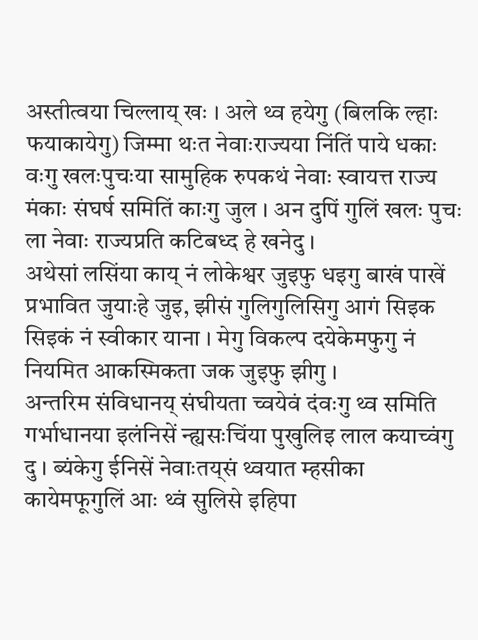अस्तीत्वया चिल्लाय् खः । अले थ्व हयेगु (बिलकि ल्हाः फयाकायेगु) जिम्मा थःत नेवाःराज्यया निंतिं पाये धकाः वःगु खलःपुचःया सामुहिक रुपकथं नेवाः स्वायत्त राज्य मंकाः संघर्ष समितिं काःगु जुल । अन दुपिं गुलिं खलः पुचः ला नेवाः राज्यप्रति कटिबध्द हे खनेदु ।
अथेसां लसिंया काय् नं लोकेश्वर जुइफु धइगु बाखं पाखें प्रभावित जुयाःहे जुइ, झीसं गुलिगुलिसिगु आगं सिइक सिइकं नं स्वीकार याना । मेगु विकल्प दयेकेमफुगु नं नियमित आकस्मिकता जक जुइफु झीगु ।
अन्तरिम संविधानय् संघीयता च्वयेवं दंवःगु थ्व समिति गर्भाधानया इलंनिसें न्ह्यसःचिंया पुखुलिइ लाल कयाच्वंगु दु । ब्यंकेगु ईनिसें नेवाःतय्‌सं थ्वयात म्हसीका कायेमफूगुलिं आः थ्वं सुलिसे इहिपा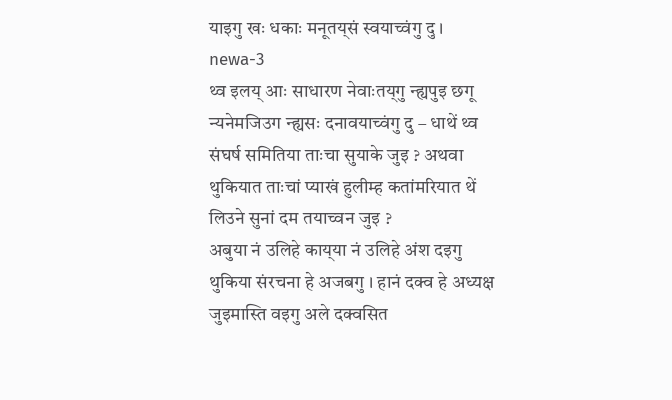याइगु खः धकाः मनूतय्‌सं स्वयाच्वंगु दु ।
newa-3
थ्व इलय् आः साधारण नेवाःतय्‌गु न्ह्यपुइ छगू न्यनेमजिउग न्ह्यसः दनावयाच्वंगु दु – धाथें थ्व संघर्ष समितिया ताःचा सुयाके जुइ ? अथवा थुकियात ताःचां प्याखं हुलीम्ह कतांमरियात थें लिउने सुनां दम तयाच्वन जुइ ?
अबुया नं उलिहे काय्‌या नं उलिहे अंश दइगु थुकिया संरचना हे अजबगु । हानं दक्व हे अध्यक्ष जुइमास्ति वइगु अले दक्वसित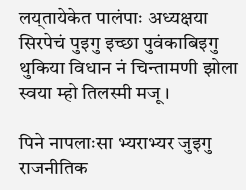लय्‌तायेकेत पालंपाः अध्यक्षया सिरपेचं पुइगु इच्छा पुवंकाबिइगु थुकिया विधान नं चिन्तामणी झोला स्वया म्हो तिलस्मी मजू ।

पिने नापलाःसा भ्यराभ्यर जुइगु राजनीतिक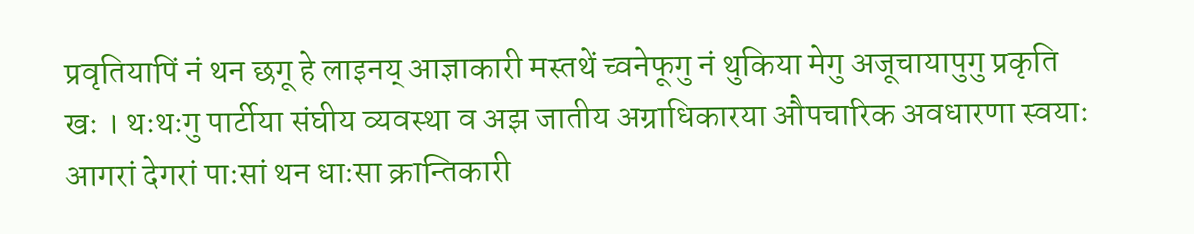प्रवृतियापिं नं थन छगू हे लाइनय् आज्ञाकारी मस्तथें च्वनेफूगु नं थुकिया मेगु अजूचायापुगु प्रकृति खः । थःथःगु पार्टीया संघीय व्यवस्था व अझ जातीय अग्राधिकारया औपचारिक अवधारणा स्वयाः आगरां देगरां पाःसां थन धाःसा क्रान्तिकारी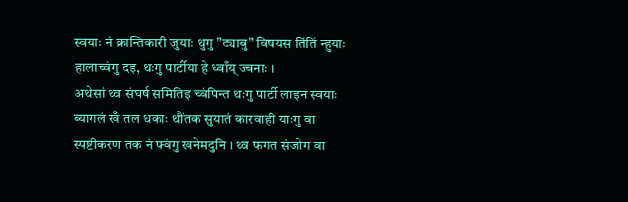स्वयाः नं क्रान्तिकारी जुयाः थुगु ”ट्याबु” विषयस तिंतिं न्हुयाः हालाच्वंगु दइ, थःगु पार्टीया हे ध्वाँय् ज्वनाः ।
अथेसां थ्व संघर्ष समितिइ च्वंपिन्त थःगु पार्टी लाइन स्वयाः ब्यागलं खँ तल धकाः थौंतक सुयातं कारवाही याःगु वा स्पष्टीकरण तक नं फ्वंगु खनेमदुनि । थ्व फगत संजोग वा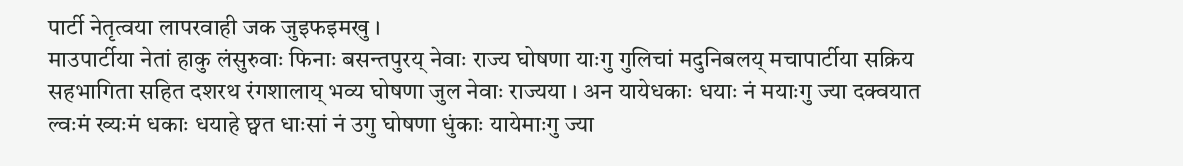पार्टी नेतृत्वया लापरवाही जक जुइफइमखु ।
माउपार्टीया नेतां हाकु लंसुरुवाः फिनाः बसन्तपुरय् नेवाः राज्य घोषणा याःगु गुलिचां मदुनिबलय् मचापार्टीया सक्रिय सहभागिता सहित दशरथ रंगशालाय् भव्य घोषणा जुल नेवाः राज्यया । अन यायेधकाः धयाः नं मयाःगु ज्या दक्वयात ल्वःमं ख्यःमं धकाः धयाहे छ्वत धाःसां नं उगु घोषणा धुंकाः यायेमाःगु ज्या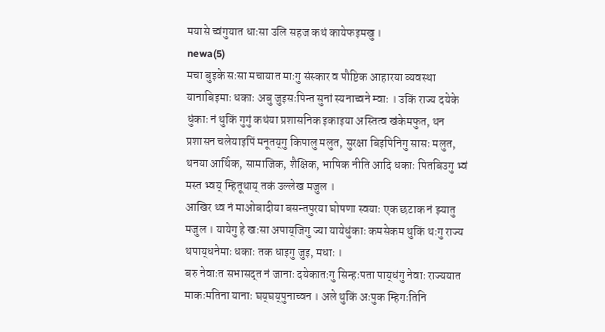मयासे च्वंगुयात धाःसा उलि सहज कथं कायेफइमखु ।
newa(5)
मचा बुइके सःसा मचायात माःगु संस्कार व पौष्टिक आहारया व्यवस्था यानाबिइमाः धकाः अबु जुइसःपिन्त सुनां स्यनाच्वने म्वाः । उकिं राज्य दयेके धुंकाः नं थुकिं गुगुं कथंया प्रशासनिक इकाइया अस्तित्व खंकेमफुत, थन प्रशासन चलेयाइपिं मनूतय्‌गु किपालु मलुत, सुरक्षा बिइपिनिगु सासः मलुत, थनया आर्थिक, सामाजिक, शैक्षिक, भाषिक नीति आदि धकाः पितबिउगु भ्वं मस्त भ्वय् म्हितूथाय् तकं उल्लेख मजुल ।
आखिर थ्व नं माओबादीया बसन्तपुरया घोषणा स्वयाः एक छटाक नं झ्यातु मजुल । यायेगु हे खःसा अपाय्‌जिगु ज्या यायेधुंकाः कमसेकम थुकिं थःगु राज्य थपाय्‌धनेमाः धकाः तक धाइगु जुइ, मधाः ।
बरु नेवाःत सभासद्त नं जानाः दयेकातःगु सिन्हःपता पाय्‌धंगु नेवाः राज्ययात माकःमतिना यानाः घय्‌घय्‌पुनाच्वन । अले थुकिं अःपुक म्हिगःतिनि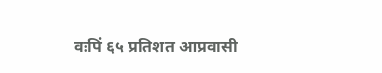वःपिं ६५ प्रतिशत आप्रवासी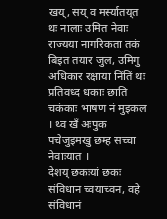खय्, सय् व मर्स्यातय्‌त थः नालाः उमित नेवाः राज्यया नागरिकता तकं बिइत तयार जुल, उमिगु अधिकार रक्षाया निंतिं थः प्रतिवध्द धकाः छाति चकंकाः भाषण नं मुइकल । थ्व खँ अःपुक पचेजुइमखु छम्ह सच्चा नेवाःयात ।
देशय् छकःयां छकः संविधान च्वयाच्वन, वहे संविधानं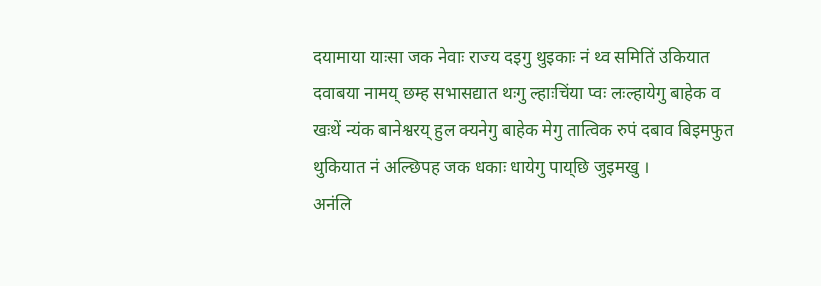दयामाया याःसा जक नेवाः राज्य दइगु थुइकाः नं थ्व समितिं उकियात दवाबया नामय् छम्ह सभासद्यात थःगु ल्हाःचिंया प्वः लःल्हायेगु बाहेक व खःथें न्यंक बानेश्वरय् हुल क्यनेगु बाहेक मेगु तात्विक रुपं दबाव बिइमफुत थुकियात नं अल्छिपह जक धकाः धायेगु पाय्‌छि जुइमखु ।
अनंलि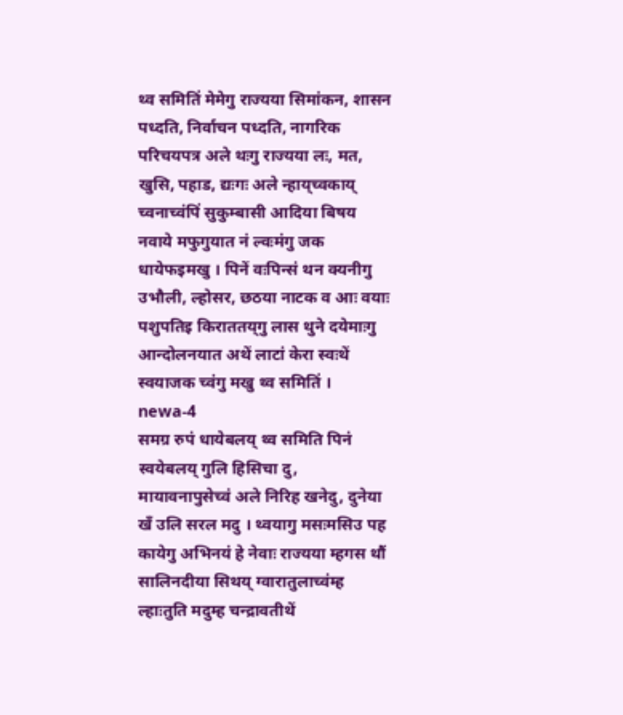थ्व समितिं मेमेगु राज्यया सिमांकन, शासन पध्दति, निर्वाचन पध्दति, नागरिक परिचयपत्र अले थःगु राज्यया लः, मत, खुसि, पहाड, द्यःगः अले न्हाय्‌च्वकाय् च्वनाच्वंपिं सुकुम्बासी आदिया बिषय नवाये मफुगुयात नं ल्वःमंगु जक धायेफइमखु । पिनें वःपिन्सं थन क्यनीगु उभौली, ल्होसर, छठया नाटक व आः वयाः पशुपतिइ किराततय्‌गु लास थुने दयेमाःगु आन्दोलनयात अथें लाटां केरा स्वःथें स्वयाजक च्वंगु मखु थ्व समितिं ।
newa-4
समग्र रुपं धायेबलय् थ्व समिति पिनं स्वयेबलय् गुलि हिसिचा दु, मायावनापुसेच्वं अले निरिह खनेदु, दुनेया खँ उलि सरल मदु । थ्वयागु मसःमसिउ पह कायेगु अभिनयं हे नेवाः राज्यया म्हगस थौं सालिनदीया सिथय् ग्वारातुलाच्वंम्ह ल्हाःतुति मदुम्ह चन्द्रावतीथें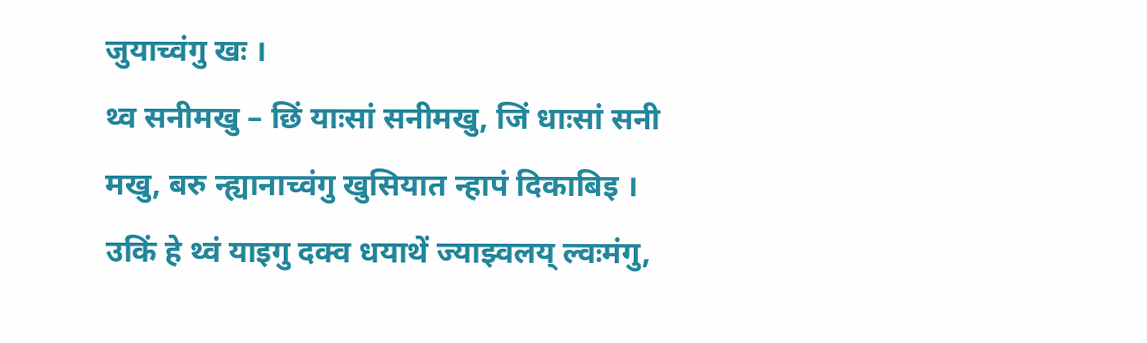जुयाच्वंगु खः ।
थ्व सनीमखु – छिं याःसां सनीमखु, जिं धाःसां सनी मखु, बरु न्ह्यानाच्वंगु खुसियात न्हापं दिकाबिइ । उकिं हे थ्वं याइगु दक्व धयाथें ज्याझ्वलय् ल्वःमंगु,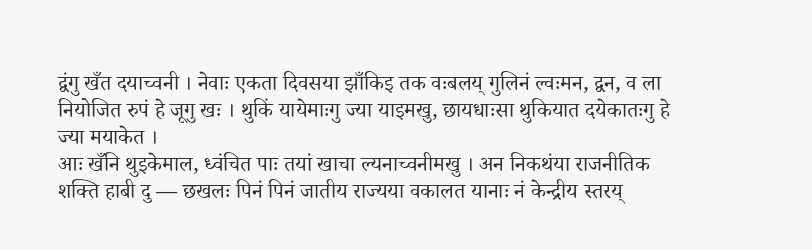द्वंगु खँत दयाच्वनी । नेवाः एकता दिवसया झाँकिइ तक वःबलय् गुलिनं ल्वःमन, द्वन, व ला नियोजित रुपं हे जूगु खः । थुकिं यायेमाःगु ज्या याइमखु, छायधाःसा थुकियात दयेकातःगु हे ज्या मयाकेत ।
आः खँनि थुइकेमाल, ध्वंचित पाः तयां खाचा ल्यनाच्वनीमखु । अन निकथंया राजनीतिक शक्ति हाबी दु — छखलः पिनं पिनं जातीय राज्यया वकालत यानाः नं केन्द्रीय स्तरय्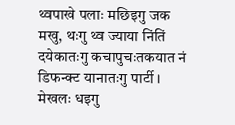थ्वपाखे पलाः मछिइगु जक मखु, थःगु थ्व ज्याया निंतिं दयेकातःगु कचापुचःतकयात नं डिफन्क्ट यानातःगु पार्टी । मेखलः धइगु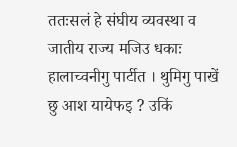ततःसलं हे संघीय व्यवस्था व जातीय राज्य मजिउ धकाः हालाच्वनीगु पार्टीत । थुमिगु पाखें छु आश यायेफइ ? उकिं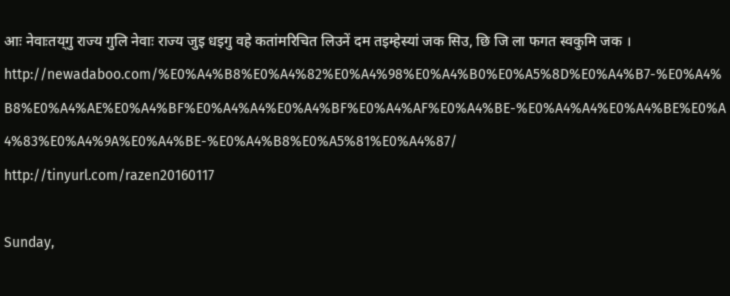आः नेवाःतय्‌गु राज्य गुलि नेवाः राज्य जुइ धइगु वहे कतांमरिचित लिउनें दम तइम्हेस्यां जक सिउ, छि जि ला फगत स्वकुमि जक ।
http://newadaboo.com/%E0%A4%B8%E0%A4%82%E0%A4%98%E0%A4%B0%E0%A5%8D%E0%A4%B7-%E0%A4%B8%E0%A4%AE%E0%A4%BF%E0%A4%A4%E0%A4%BF%E0%A4%AF%E0%A4%BE-%E0%A4%A4%E0%A4%BE%E0%A4%83%E0%A4%9A%E0%A4%BE-%E0%A4%B8%E0%A5%81%E0%A4%87/
http://tinyurl.com/razen20160117

Sunday,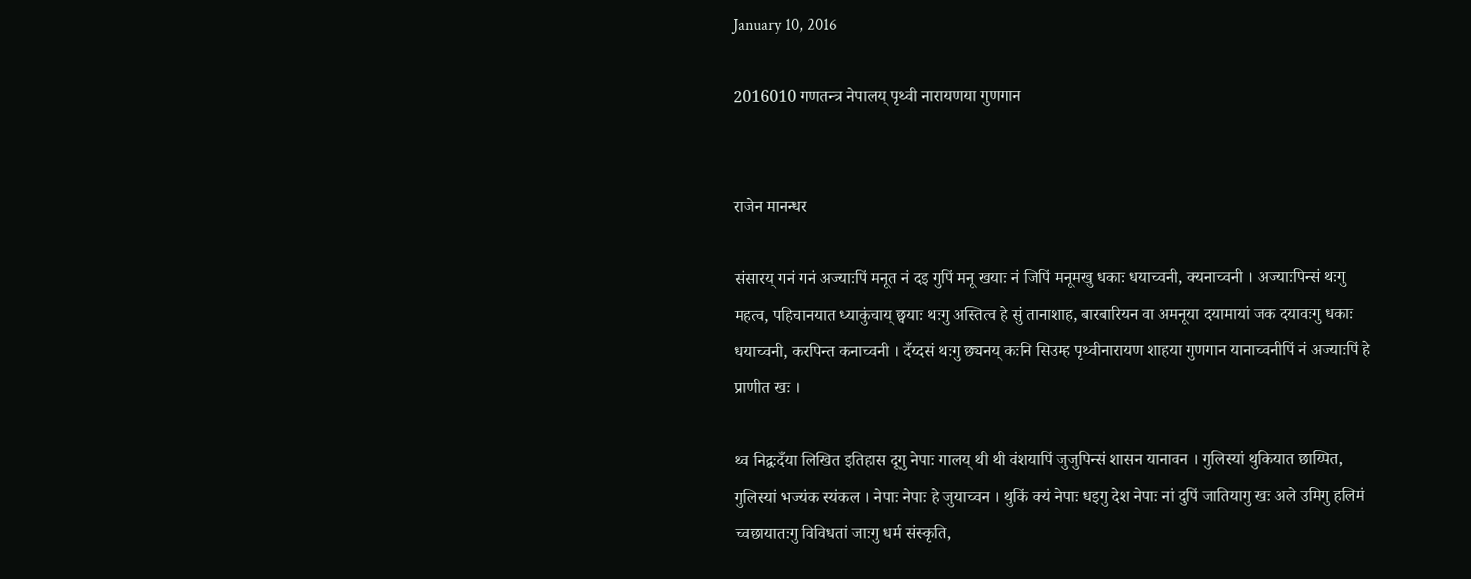January 10, 2016

2016010 गणतन्त्र नेपालय् पृथ्वी नारायणया गुणगान


राजेन मानन्धर

संसारय् गनं गनं अज्याःपिं मनूत नं दइ गुपिं मनू खयाः नं जिपिं मनूमखु धकाः धयाच्वनी, क्यनाच्वनी । अज्याःपिन्सं थःगु महत्व, पहिचानयात ध्याकुंचाय् छ्वयाः थःगु अस्तित्व हे सुं तानाशाह, बारबारियन वा अमनूया दयामायां जक दयावःगु धकाः धयाच्वनी, करपिन्त कनाच्वनी । दँय्दसं थःगु छ्यनय् कःनि सिउम्ह पृथ्वीनारायण शाहया गुणगान यानाच्वनीपिं नं अज्याःपिं हे प्राणीत खः ।

थ्व निद्वःदँया लिखित इतिहास दूगु नेपाः गालय् थी थी वंशयापिं जुजुपिन्सं शासन यानावन । गुलिस्यां थुकियात छाय्पित, गुलिस्यां भज्यंक स्यंकल । नेपाः नेपाः हे जुयाच्वन । थुकिं क्यं नेपाः धइगु देश नेपाः नां दुपिं जातियागु खः अले उमिगु हलिमं च्वछायातःगु विविधतां जाःगु धर्म संस्कृति,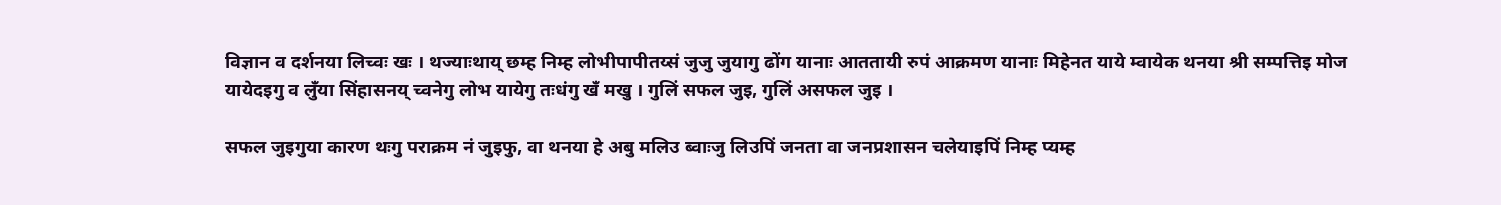विज्ञान व दर्शनया लिच्वः खः । थज्याःथाय् छम्ह निम्ह लोभीपापीतय्सं जुजु जुयागु ढोंग यानाः आततायी रुपं आक्रमण यानाः मिहेनत याये म्वायेक थनया श्री सम्पत्तिइ मोज यायेदइगु व लुँया सिंहासनय् च्वनेगु लोभ यायेगु तःधंगु खँ मखु । गुलिं सफल जुइ, गुलिं असफल जुइ ।

सफल जुइगुया कारण थःगु पराक्रम नं जुइफु, वा थनया हे अबु मलिउ ब्वाःजु लिउपिं जनता वा जनप्रशासन चलेयाइपिं निम्ह प्यम्ह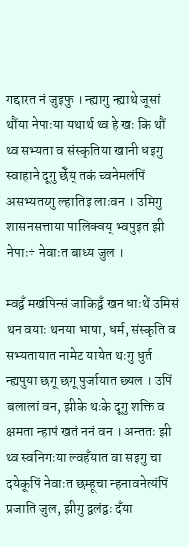गद्दारत नं जुइफु । न्ह्यागु न्ह्याथे जूसां थौंया नेपाःया यथार्थ थ्व हे खः कि थौं थ्व सभ्यता व संस्कृतिया खानी धइगु स्वाहाने दूगु छेँय् तकं च्वनेमलंपिं असभ्यतय्गु ल्हातिइ लाःवन । उमिगु शासनसत्ताया पालिक्वय् भ्वपुइत झी नेपाः÷ नेवाःत बाध्य जुल ।

म्वद्वँ मखंपिन्सं जाकिद्वँ खन धाःथें उमिसं थन वयाः थनया भाषा, धर्म, संस्कृति व सभ्यतायात नामेट यायेत थःगु धुर्त न्ह्यपुया छगू छगू पुर्जायात छ्यल । उपिं बलालां वन, झीके थःके दूगु शक्ति व क्षमता न्हापं खतं ननं वन । अन्ततः झी थ्व स्वनिगःया ल्वहँयात वा सइगु चा दयेकूपिं नेवाःत छम्हूचा न्हनावनेत्यंपिं प्रजाति जुल, झीगु द्वलंद्वः दँया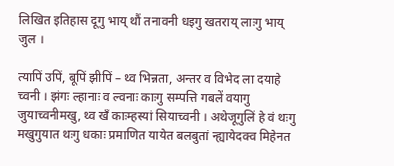लिखित इतिहास दूगु भाय् थौं तनावनी धइगु खतराय् लाःगु भाय् जुल ।

त्यापिं उपिं, बूपिं झीपिं – थ्व भिन्नता, अन्तर व विभेद ला दयाहे च्वनी । झंगः ल्हानाः व ल्वनाः काःगु सम्पत्ति गबलें वयागु जुयाच्वनीमखु, थ्व खँ काःम्हस्यां सियाच्वनी । अथेजूगुलिं हे वं थःगु मखुगुयात थःगु धकाः प्रमाणित यायेत बलबुतां न्ह्यायेदक्व मिहेनत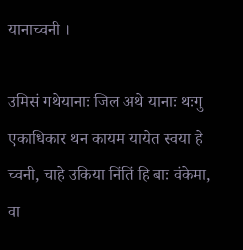यानाच्वनी ।

उमिसं गथेयानाः जिल अथे यानाः थःगु एकाधिकार थन कायम यायेत स्वया हे च्वनी, चाहे उकिया निंतिं हि बाः वंकेमा, वा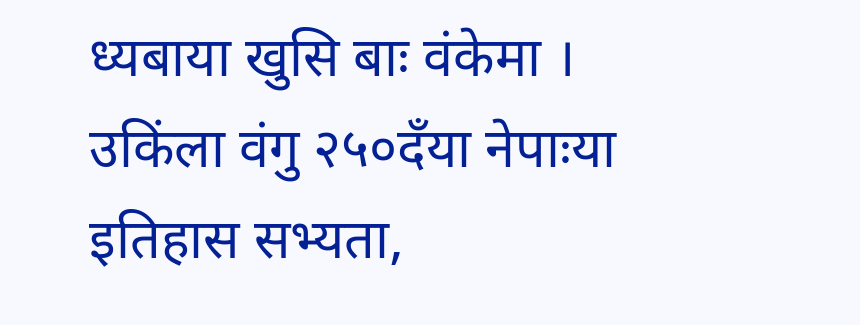ध्यबाया खुसि बाः वंकेमा । उकिंला वंगु २५०दँया नेपाःया इतिहास सभ्यता,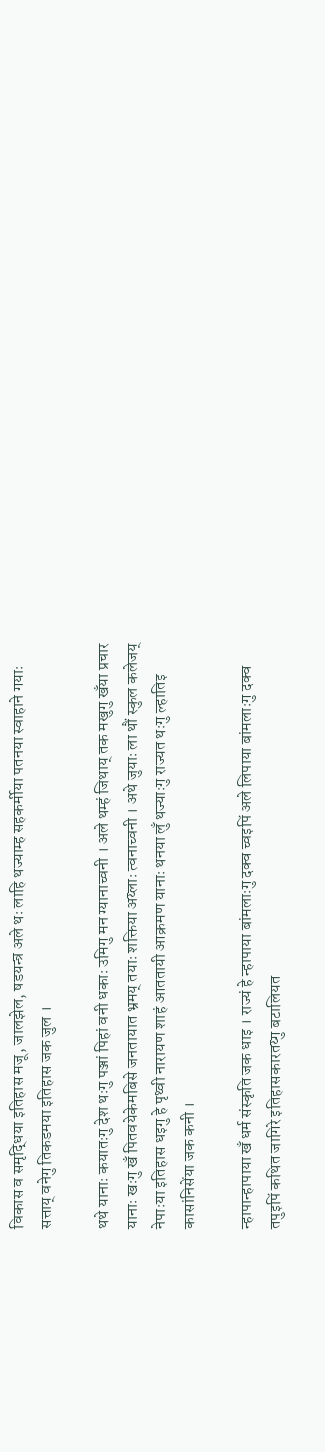विकास व समृद्धिया इतिहास मजू, जालझेल, षडयन्त्र अले थः लाहि थज्याम्ह सहकर्मीया पतनया स्वाहाने गयाः सत्ताय् वनेगु तिकडमया इतिहास जक जुल ।

थथे यानाः कयातःगु देश थःगु पञ्जां पिहां वनी धकाः उमिगु मन ग्यानाच्वनी । अले थम्हं जिथाय् तक मखुगु खँया प्रचार यानाः खःगु खँ पितवयेकेमबिसे जनतायात भ्रमय् तयाः शक्तिया अय्लाः त्वनाच्वनी । अथे जुयाः ला थौं स्कुल कलेजय् नेपाःया इतिहास धइगु हे पृथ्वी नारायण शाहं आततायी आक्रमण यानाः थनया लुँ थज्याःगु राज्यत थःगु ल्हातिइ कासांनिसेंया जक कनी ।

न्हापान्हापाया खँ धर्म संस्कृति जक धाइ । राज्यं हे न्हापाया बांमलाःगु दक्व च्वइपिं अले लिपाया बांमलाःगु दक्व तपुइपिं कथित जागिरे इतिहासकारतय्गु बटालियत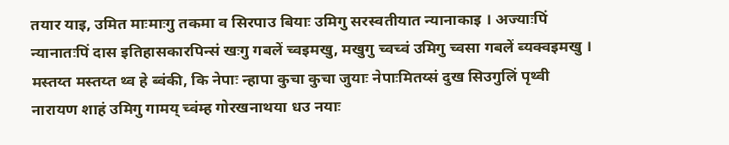तयार याइ, उमित माःमाःगु तकमा व सिरपाउ बियाः उमिगु सरस्वतीयात न्यानाकाइ । अज्याःपिं न्यानातःपिं दास इतिहासकारपिन्सं खःगु गबलें च्वइमखु, मखुगु च्वच्वं उमिगु च्वसा गबलें ब्यक्वइमखु । मस्तय्त मस्तय्त थ्व हे ब्वंकी, कि नेपाः न्हापा कुचा कुचा जुयाः नेपाःमितय्सं दुख सिउगुलिं पृथ्वी नारायण शाहं उमिगु गामय् च्वंम्ह गोरखनाथया धउ नयाः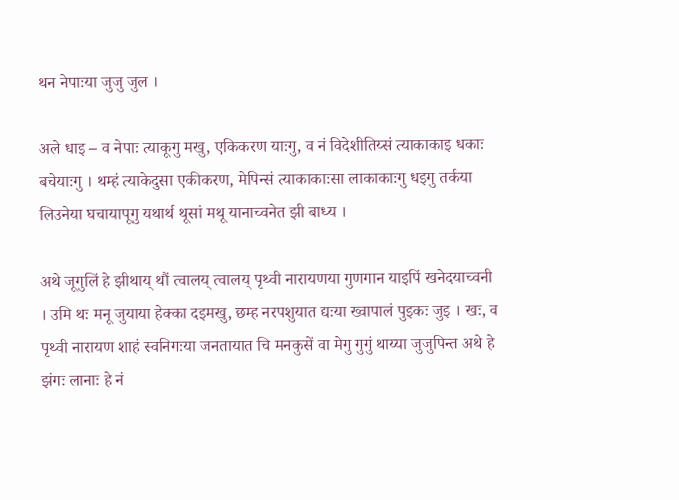थन नेपाःया जुजु जुल ।

अले धाइ – व नेपाः त्याकूगु मखु, एकिकरण याःगु, व नं विदेशीतिय्सं त्याकाकाइ धकाः बचेयाःगु । थम्हं त्याकेदुसा एकीकरण, मेपिन्सं त्याकाकाःसा लाकाकाःगु धइगु तर्कया लिउनेया घचायापूगु यथार्थ थूसां मथू यानाच्वनेत झी बाध्य ।

अथे जूगुलिं हे झीथाय् थौं त्वालय् त्वालय् पृथ्वी नारायणया गुणगान याइपिं खनेदयाच्वनी । उमि थः मनू जुयाया हेक्का दइमखु, छम्ह नरपशुयात द्यःया ख्वापालं पुइकः जुइ । खः, व पृथ्वी नारायण शाहं स्वनिगःया जनतायात चि मनकुसें वा मेगु गुगुं थाय्या जुजुपिन्त अथे हे झंगः लानाः हे नं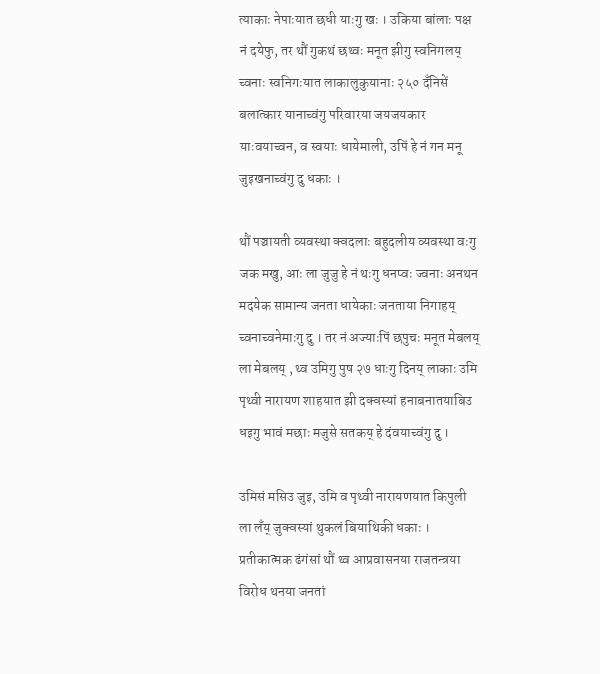त्याकाः नेपाःयात छधी याःगु खः । उकिया बांलाः पक्ष नं दयेफु, तर थौं गुकथं छथ्वः मनूत झीगु स्वनिगलय् च्वनाः स्वनिगःयात लाकालुकुयानाः २५० दँनिसें बलात्कार यानाच्वंगु परिवारया जयजयकार याःवयाच्वन, व स्वयाः धायेमाली, उपिं हे नं गन मनू जुइखनाच्वंगु दु धकाः ।

थौं पञ्चायती व्यवस्था क्वदलाः बहुदलीय व्यवस्था वःगु जक मखु, आः ला जुजु हे नं थःगु धनप्वः ज्वनाः अनथन मदयेक सामान्य जनता धायेकाः जनताया निगाहय् च्वनाच्वनेमाःगु दु । तर नं अज्याःपिं छपुचः मनूत मेबलय् ला मेबलय् , थ्व उमिगु पुष २७ धाःगु दिनय् लाकाः उमि पृथ्वी नारायण शाहयात झी दक्वस्यां हनाबनातयाबिउ धइगु भावं मछाः मजुसे सतकय् हे दंवयाच्वंगु दु ।

उमिसं मसिउ जुइ, उमि व पृथ्वी नारायणयात किपुली ला लँय् जुक्वस्यां थुकलं बियाथिकी धकाः । प्रतीकात्मक ढंगंसां थौं थ्व आप्रवासनया राजतन्त्रया विरोध थनया जनतां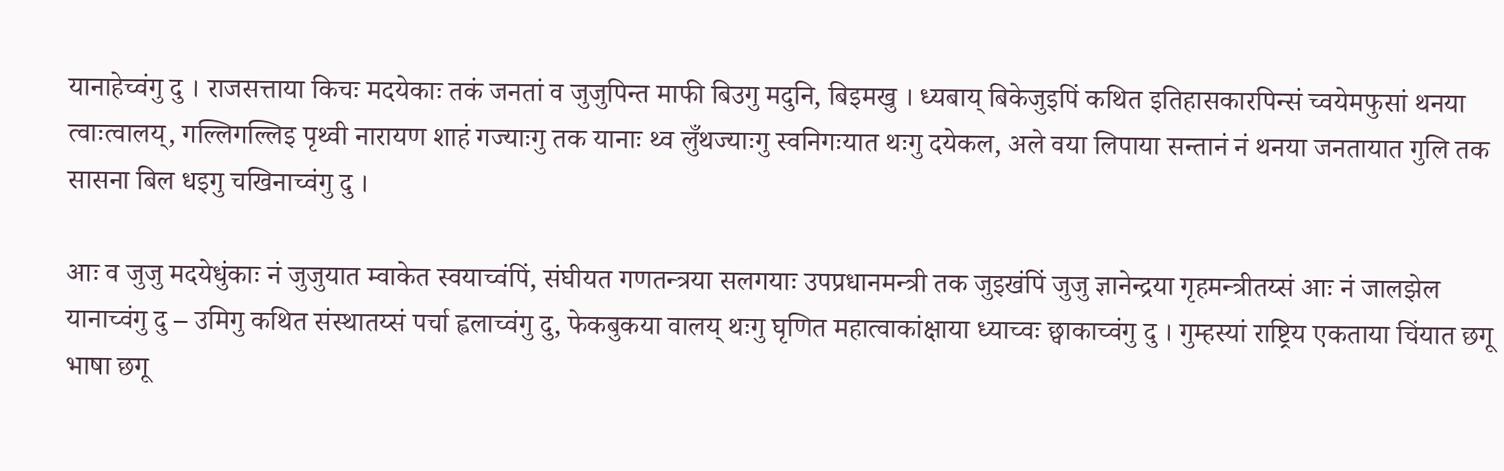यानाहेच्वंगु दु । राजसत्ताया किचः मदयेकाः तकं जनतां व जुजुपिन्त माफी बिउगु मदुनि, बिइमखु । ध्यबाय् बिकेजुइपिं कथित इतिहासकारपिन्सं च्वयेमफुसां थनया त्वाःत्वालय्, गल्लिगल्लिइ पृथ्वी नारायण शाहं गज्याःगु तक यानाः थ्व लुँथज्याःगु स्वनिगःयात थःगु दयेकल, अले वया लिपाया सन्तानं नं थनया जनतायात गुलि तक सासना बिल धइगु चखिनाच्वंगु दु ।

आः व जुजु मदयेधुंकाः नं जुजुयात म्वाकेत स्वयाच्वंपिं, संघीयत गणतन्त्रया सलगयाः उपप्रधानमन्त्री तक जुइखंपिं जुजु ज्ञानेन्द्रया गृहमन्त्रीतय्सं आः नं जालझेल यानाच्वंगु दु – उमिगु कथित संस्थातय्सं पर्चा ह्वलाच्वंगु दु, फेकबुकया वालय् थःगु घृणित महात्वाकांक्षाया ध्याच्वः छ्वाकाच्वंगु दु । गुम्हस्यां राष्ट्रिय एकताया चिंयात छगू भाषा छगू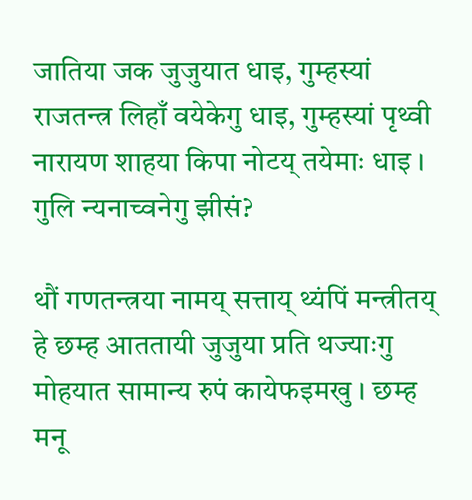जातिया जक जुजुयात धाइ, गुम्हस्यां राजतन्त्र लिहाँ वयेकेगु धाइ, गुम्हस्यां पृथ्वी नारायण शाहया किपा नोटय् तयेमाः धाइ । गुलि न्यनाच्वनेगु झीसं?

थौं गणतन्त्रया नामय् सत्ताय् थ्यंपिं मन्त्रीतय् हे छम्ह आततायी जुजुया प्रति थज्याःगु मोहयात सामान्य रुपं कायेफइमखु । छम्ह मनू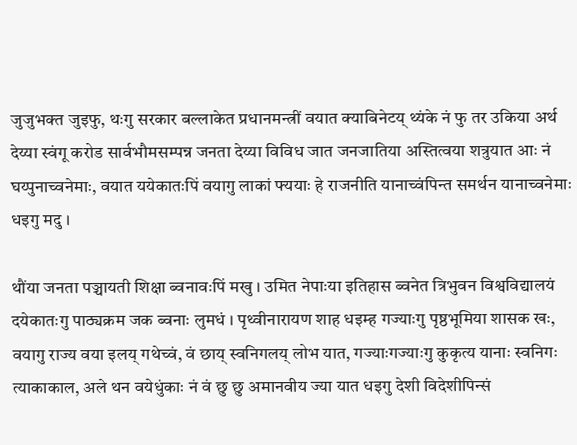जुजुभक्त जुइफु, थःगु सरकार बल्लाकेत प्रधानमन्त्रीं वयात क्याबिनेटय् थ्यंके नं फु तर उकिया अर्थ देय्या स्वंगू करोड सार्वभौमसम्पन्न जनता देय्या विविध जात जनजातिया अस्तित्वया शत्रुयात आः नं घय्पुनाच्वनेमाः, वयात ययेकातःपिं वयागु लाकां फ्ययाः हे राजनीति यानाच्वंपिन्त समर्थन यानाच्वनेमाः धइगु मदु ।

थौंया जनता पञ्चायती शिक्षा ब्वनावःपिं मखु । उमित नेपाःया इतिहास ब्वनेत त्रिभुवन विश्वविद्यालयं दयेकातःगु पाठ्यक्रम जक ब्वनाः लुमधं । पृथ्वीनारायण शाह धइम्ह गज्याःगु पृष्ठभूमिया शासक खः, वयागु राज्य वया इलय् गथेच्वं, वं छाय् स्वनिगलय् लोभ यात, गज्याःगज्याःगु कुकृत्य यानाः स्वनिगः त्याकाकाल, अले थन वयेधुंकाः नं वं छु छु अमानवीय ज्या यात धइगु देशी विदेशीपिन्सं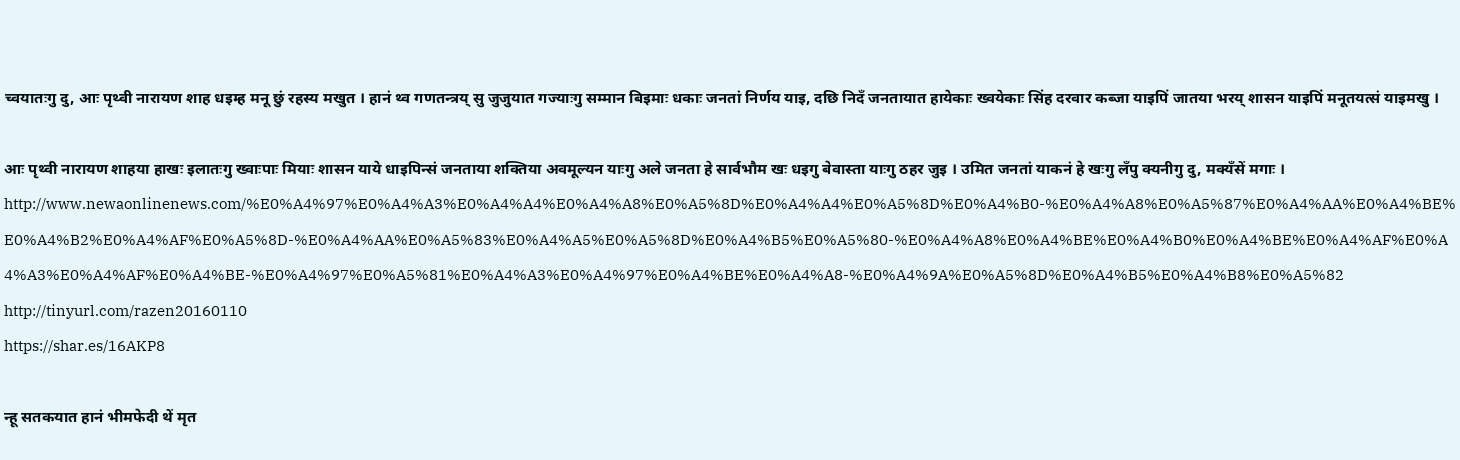च्वयातःगु दु, आः पृथ्वी नारायण शाह धइम्ह मनू छुं रहस्य मखुत । हानं थ्व गणतन्त्रय् सु जुजुयात गज्याःगु सम्मान बिइमाः धकाः जनतां निर्णय याइ, दछि निदँ जनतायात हायेकाः ख्वयेकाः सिंह दरवार कब्जा याइपिं जातया भरय् शासन याइपिं मनूतयत्सं याइमखु ।

आः पृथ्वी नारायण शाहया हाखः इलातःगु ख्वाःपाः मियाः शासन याये धाइपिन्सं जनताया शक्तिया अवमूल्यन याःगु अले जनता हे सार्वभौम खः धइगु बेवास्ता याःगु ठहर जुइ । उमित जनतां याकनं हे खःगु लँपु क्यनीगु दु, मक्यँसें मगाः ।
http://www.newaonlinenews.com/%E0%A4%97%E0%A4%A3%E0%A4%A4%E0%A4%A8%E0%A5%8D%E0%A4%A4%E0%A5%8D%E0%A4%B0-%E0%A4%A8%E0%A5%87%E0%A4%AA%E0%A4%BE%E0%A4%B2%E0%A4%AF%E0%A5%8D-%E0%A4%AA%E0%A5%83%E0%A4%A5%E0%A5%8D%E0%A4%B5%E0%A5%80-%E0%A4%A8%E0%A4%BE%E0%A4%B0%E0%A4%BE%E0%A4%AF%E0%A4%A3%E0%A4%AF%E0%A4%BE-%E0%A4%97%E0%A5%81%E0%A4%A3%E0%A4%97%E0%A4%BE%E0%A4%A8-%E0%A4%9A%E0%A5%8D%E0%A4%B5%E0%A4%B8%E0%A5%82
http://tinyurl.com/razen20160110
https://shar.es/16AKP8

न्हू सतकयात हानं भीमफेदी थें मृत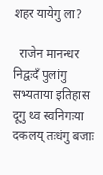शहर यायेगु ला?

  राजेन मानन्धर निद्वःदँ पुलांगु सभ्यताया इतिहास दूगु थ्व स्वनिगःया दकलय् तःधंगु बजाः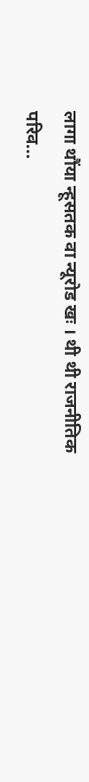लागा थौंया न्हूसतक वा न्यूरोड खः । थी थी राजनीतिक परिव...